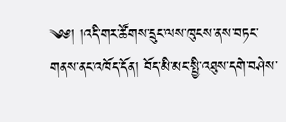༄༅། །འདི་གར་ཚོགས་དྲུང་ལས་ཁུངས་ནས་བཏང་གནས་ནང་འཁོད་དོན། བོད་མི་མང་སྤྱི་འཐུས་དགེ་བཤེས་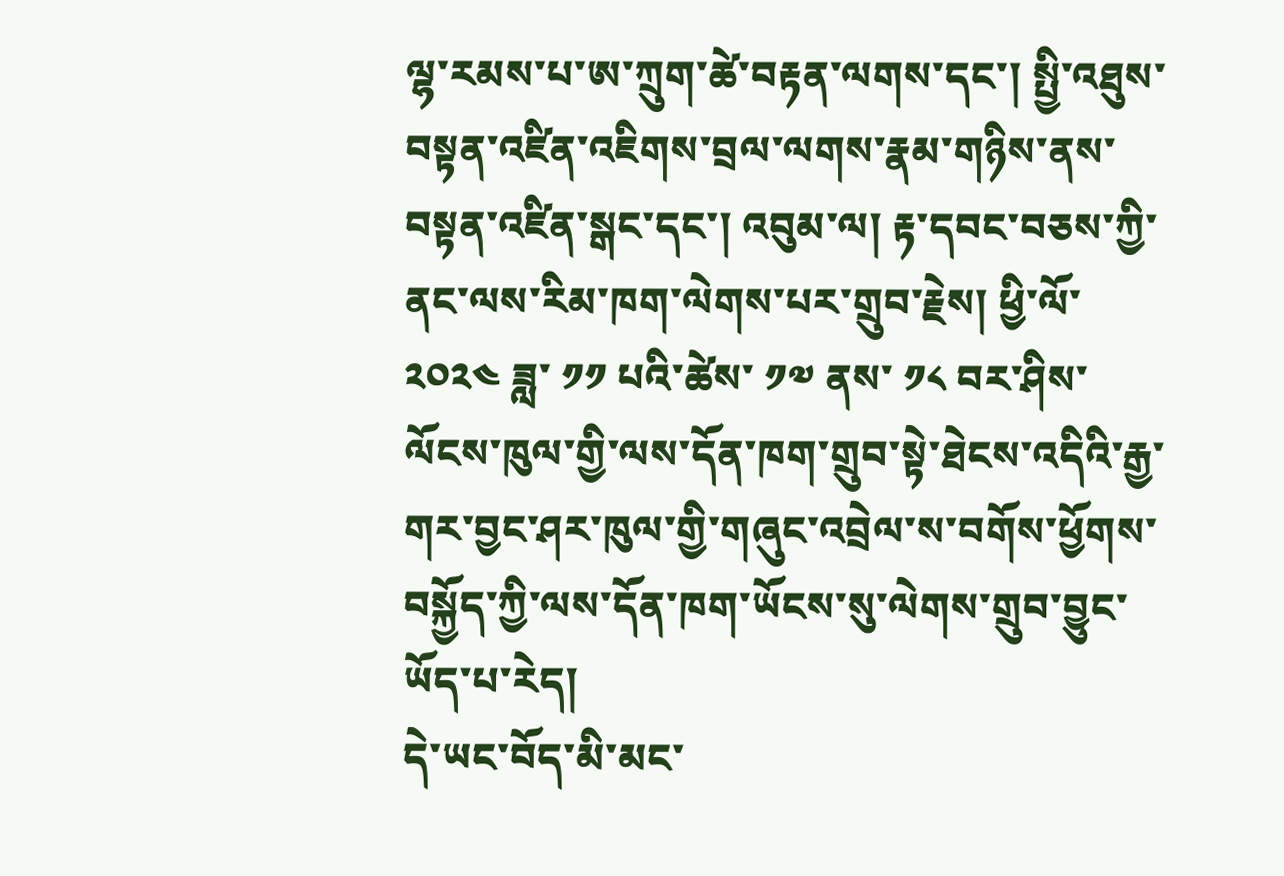ལྷ་རམས་པ་ཨ་ཀྲུག་ཚེ་བརྟན་ལགས་དང་། སྤྱི་འཐུས་བསྟན་འཛིན་འཇིགས་བྲལ་ལགས་རྣམ་གཉིས་ནས་བསྟན་འཛིན་སྒང་དང་། འབུམ་ལ། རྟ་དབང་བཅས་ཀྱི་ནང་ལས་རིམ་ཁག་ལེགས་པར་གྲུབ་རྗེས། ཕྱི་ལོ་ ༢༠༢༤ ཟླ་ ༡༡ པའི་ཚེས་ ༡༧ ནས་ ༡༨ བར་ཤིས་ལོངས་ཁུལ་གྱི་ལས་དོན་ཁག་གྲུབ་སྟེ་ཐེངས་འདིའི་རྒྱ་གར་བྱང་ཤར་ཁུལ་གྱི་གཞུང་འབྲེལ་ས་བགོས་ཕྱོགས་བསྐྱོད་ཀྱི་ལས་དོན་ཁག་ཡོངས་སུ་ལེགས་གྲུབ་བྱུང་ཡོད་པ་རེད།
དེ་ཡང་བོད་མི་མང་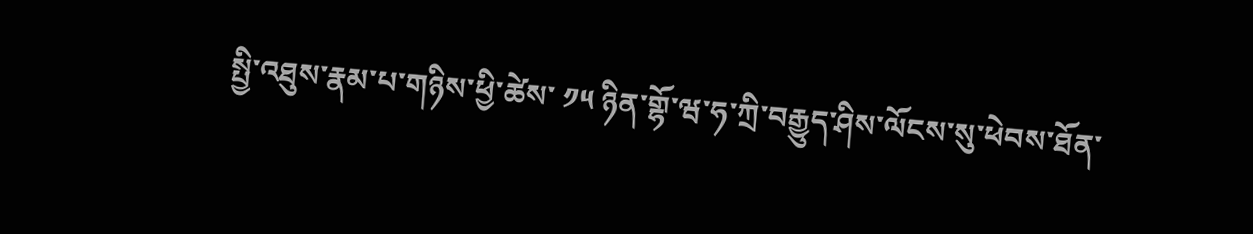སྤྱི་འཐུས་རྣམ་པ་གཉིས་ཕྱི་ཚེས་ ༡༥ ཉིན་གྷོ་ཝ་ཧ་ཀྲི་བརྒྱུད་ཤིས་ལོངས་སུ་ཕེབས་ཐོན་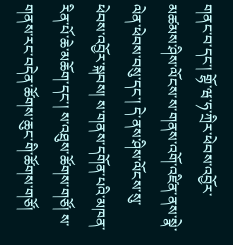གནང་བ་དང་། གྷོ་ཝ་ཧ་ཀྲིར་ཕེབས་འབྱོར་མཚམས་ཤིས་ལོངས་ས་གནས་འགོ་འཛིན་ནས་སྣེ་ལེན་ཕེབས་བསུ་དང་། དེ་ནས་ཤིས་ལོངས་སུ་ཕེབས་འབྱོར་སྐབས། ས་གནས་དགོན་པའི་མཁན་རིན་པོ་ཆེ་མཆོག་དང་། ས་འཐུས་ཚོགས་གཙོ། ས་གནས་རང་བདེན་ཚོགས་ཆུང་གི་ཚོགས་གཙོ།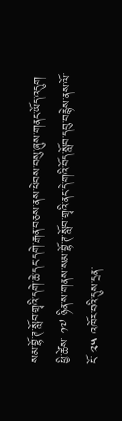སམ་བྷོ་ཊ་སློབ་གྲྭའི་དགེ་ཆེ་དང་དགེ་རྒན་བཅས་ནས་ཕེབས་བསུ་ཞུས་གནང་ཡོད་འདུག
ཕྱི་ཚེས་ ༡༧ ཉིན་ས་གནས་སམ་བྷོ་ཊ་སློབ་གྲྭའི་ནང་དེ་གའི་བོད་སློབ་དབུ་བརྙེས་ནས་ལོ་ངོ་ ༢༥ འཁོར་བའི་དུས་དྲན་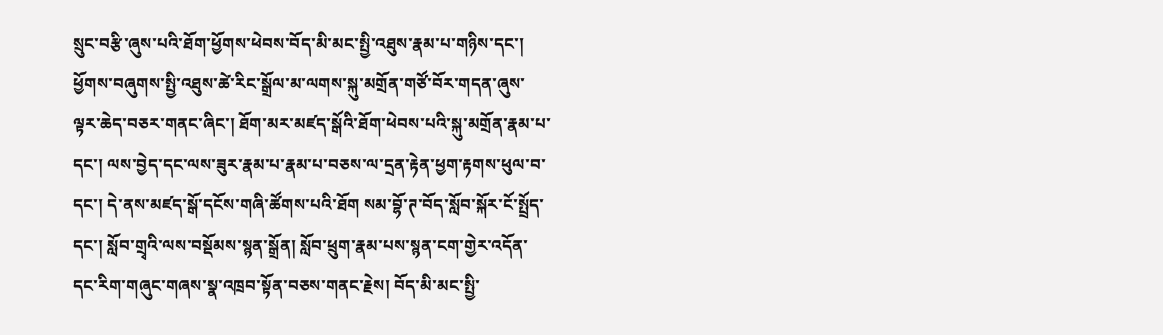སྲུང་བརྩི་ཞུས་པའི་ཐོག་ཕྱོགས་ཕེབས་བོད་མི་མང་སྤྱི་འཐུས་རྣམ་པ་གཉིས་དང་། ཕྱོགས་བཞུགས་སྤྱི་འཐུས་ཚེ་རིང་སྒྲོལ་མ་ལགས་སྐུ་མགྲོན་གཙོ་བོར་གདན་ཞུས་ལྟར་ཆེད་བཅར་གནང་ཞིང་། ཐོག་མར་མཛད་སྒོའི་ཐོག་ཕེབས་པའི་སྐུ་མགྲོན་རྣམ་པ་དང་། ལས་བྱེད་དང་ལས་ཟུར་རྣམ་པ་རྣམ་པ་བཅས་ལ་དྲན་རྟེན་ཕྱག་རྟགས་ཕུལ་བ་དང་། དེ་ནས་མཛད་སྒོ་དངོས་གཞི་ཚོགས་པའི་ཐོག སམ་བྷོ་ཊ་བོད་སློབ་སྐོར་ངོ་སྤྲོད་དང་། སློབ་གྲྭའི་ལས་བསྡོམས་སྙན་སྒྲོན། སློབ་ཕྲུག་རྣམ་པས་སྙན་ངག་གྱེར་འདོན་དང་རིག་གཞུང་གཞས་སྣ་འཁྲབ་སྟོན་བཅས་གནང་རྗེས། བོད་མི་མང་སྤྱི་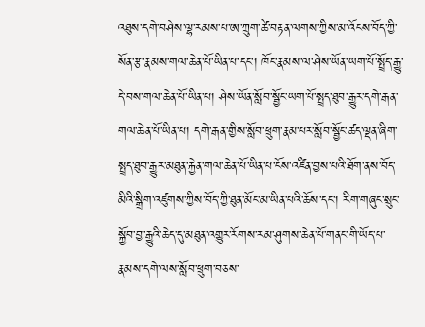འཐུས་དགེ་བཤེས་ལྷ་རམས་པ་ཨ་ཀྲུག་ཚེ་བརྟན་ལགས་ཀྱིས་མ་འོངས་བོད་ཀྱི་སོན་རྩ་རྣམས་གལ་ཆེན་པོ་ཡིན་པ་དང་། ཁོང་རྣམས་ལ་ཤེས་ཡོན་ཡག་པོ་སྤྲོད་རྒྱུ་དེ་བས་གལ་ཆེན་པོ་ཡིན་པ། ཤེས་ཡོན་སློབ་སྦྱོང་ཡག་པོ་སྤྲད་ཐུབ་རྒྱུར་དགེ་རྒན་གལ་ཆེན་པོ་ཡིན་པ། དགེ་རྒན་གྱིས་སློབ་ཕྲུག་རྣམ་པར་སློབ་སྦྱོང་ཚད་ལྡན་ཞིག་སྤྲད་ཐུབ་རྒྱུར་མཐུན་རྐྱེན་གལ་ཆེན་པོ་ཡིན་པ་ངོས་འཛིན་བྱས་པའི་ཐོག་ནས་བོད་མིའི་སྒྲིག་འཛུགས་ཀྱིས་བོད་ཀྱི་ཐུན་མོང་མ་ཡིན་པའི་ཆོས་དང་། རིག་གཞུང་སྲུང་སྐྱོབ་བྱ་རྒྱུའི་ཆེད་དུ་མཐུན་འགྱུར་རོགས་རམ་ཤུགས་ཆེན་པོ་གནང་གི་ཡོད་པ་རྣམས་དགེ་ལས་སློབ་ཕྲུག་བཅས་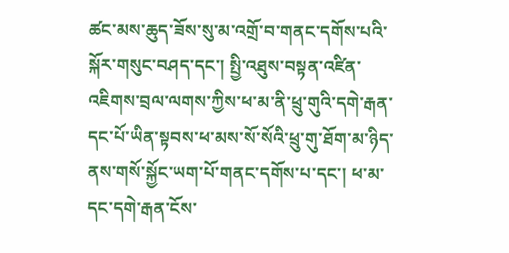ཚང་མས་ཆུད་ཟོས་སུ་མ་འགྲོ་བ་གནང་དགོས་པའི་སྐོར་གསུང་བཤད་དང་། སྤྱི་འཐུས་བསྟན་འཛིན་འཇིགས་བྲལ་ལགས་ཀྱིས་ཕ་མ་ནི་ཕྲུ་གུའི་དགེ་རྒན་དང་པོ་ཡིན་སྟབས་ཕ་མས་སོ་སོའི་ཕྲུ་གུ་ཐོག་མ་ཉིད་ནས་གསོ་སྐྱོང་ཡག་པོ་གནང་དགོས་པ་དང་། ཕ་མ་དང་དགེ་རྒན་ངོས་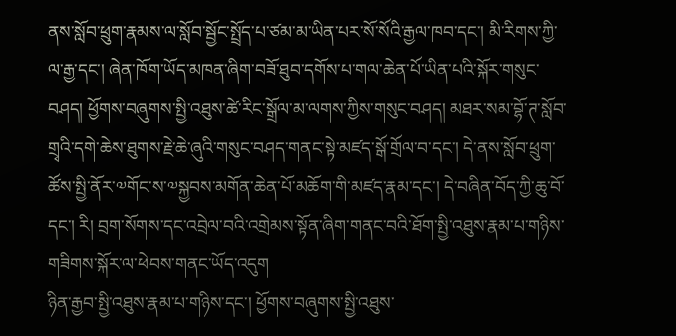ནས་སློབ་ཕྲུག་རྣམས་ལ་སློབ་སྦྱོང་སྤྲོད་པ་ཙམ་མ་ཡིན་པར་སོ་སོའི་རྒྱལ་ཁབ་དང་། མི་རིགས་ཀྱི་ལ་རྒྱ་དང་། ཞེན་ཁོག་ཡོད་མཁན་ཞིག་བཟོ་ཐུབ་དགོས་པ་གལ་ཆེན་པོ་ཡིན་པའི་སྐོར་གསུང་བཤད། ཕྱོགས་བཞུགས་སྤྱི་འཐུས་ཚེ་རིང་སྒྲོལ་མ་ལགས་ཀྱིས་གསུང་བཤད། མཐར་སམ་བྷོ་ཊ་སློབ་གྲྭའི་དགེ་ཆེས་ཐུགས་རྗེ་ཆེ་ཞུའི་གསུང་བཤད་གནང་སྟེ་མཛད་སྒོ་གྲོལ་བ་དང་། དེ་ནས་སློབ་ཕྲུག་ཚོས་སྤྱི་ནོར་༧གོང་ས་༧སྐྱབས་མགོན་ཆེན་པོ་མཆོག་གི་མཛད་རྣམ་དང་། དེ་བཞིན་བོད་ཀྱི་ཆུ་བོ་དང་། རི། བྲག་སོགས་དང་འབྲེལ་བའི་འགྲེམས་སྟོན་ཞིག་གནང་བའི་ཐོག་སྤྱི་འཐུས་རྣམ་པ་གཉིས་གཟིགས་སྐོར་ལ་ཕེབས་གནང་ཡོད་འདུག
ཉིན་རྒྱབ་སྤྱི་འཐུས་རྣམ་པ་གཉིས་དང་། ཕྱོགས་བཞུགས་སྤྱི་འཐུས་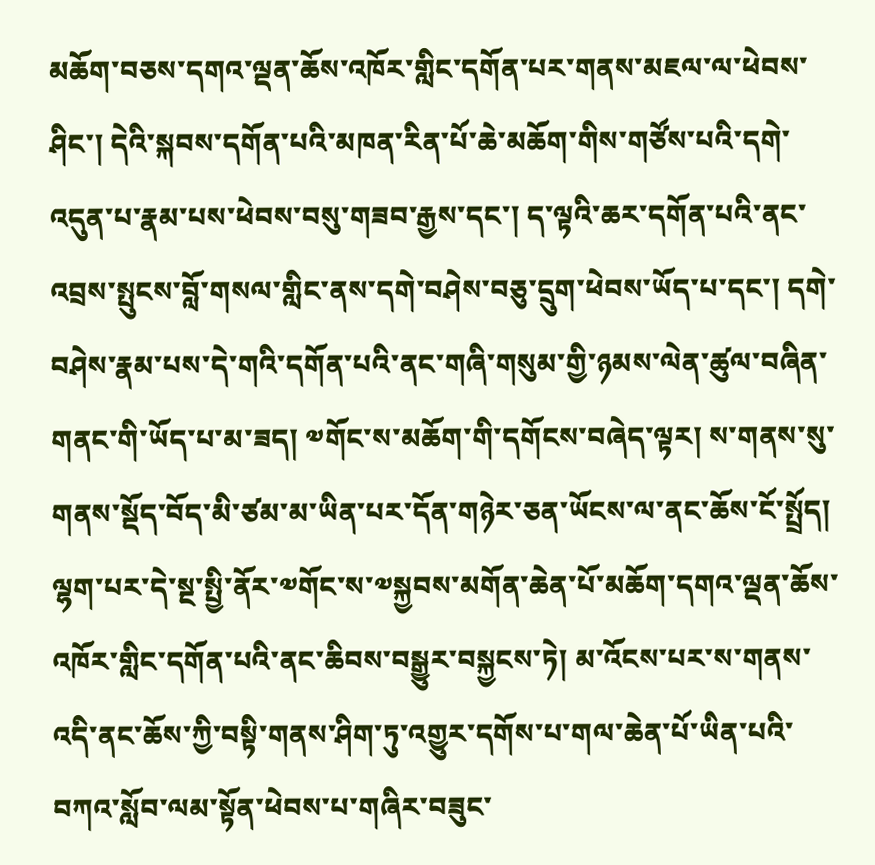མཆོག་བཅས་དགའ་ལྡན་ཆོས་འཁོར་གླིང་དགོན་པར་གནས་མཇལ་ལ་ཕེབས་ཤིང་། དེའི་སྐབས་དགོན་པའི་མཁན་རིན་པོ་ཆེ་མཆོག་གིས་གཙོས་པའི་དགེ་འདུན་པ་རྣམ་པས་ཕེབས་བསུ་གཟབ་རྒྱས་དང་། ད་ལྟའི་ཆར་དགོན་པའི་ནང་འབྲས་སྤུངས་བློ་གསལ་གླིང་ནས་དགེ་བཤེས་བཅུ་དྲུག་ཕེབས་ཡོད་པ་དང་། དགེ་བཤེས་རྣམ་པས་དེ་གའི་དགོན་པའི་ནང་གཞི་གསུམ་གྱི་ཉམས་ལེན་ཚུལ་བཞིན་གནང་གི་ཡོད་པ་མ་ཟད། ༧གོང་ས་མཆོག་གི་དགོངས་བཞེད་ལྟར། ས་གནས་སུ་གནས་སྡོད་བོད་མི་ཙམ་མ་ཡིན་པར་དོན་གཉེར་ཅན་ཡོངས་ལ་ནང་ཆོས་ངོ་སྤྲོད། ལྷག་པར་དེ་སྔ་སྤྱི་ནོར་༧གོང་ས་༧སྐྱབས་མགོན་ཆེན་པོ་མཆོག་དགའ་ལྡན་ཆོས་འཁོར་གླིང་དགོན་པའི་ནང་ཆིབས་བསྒྱུར་བསྐྱངས་ཏེ། མ་འོངས་པར་ས་གནས་འདི་ནང་ཆོས་ཀྱི་བསྟི་གནས་ཤིག་ཏུ་འགྱུར་དགོས་པ་གལ་ཆེན་པོ་ཡིན་པའི་བཀའ་སློབ་ལམ་སྟོན་ཕེབས་པ་གཞིར་བཟུང་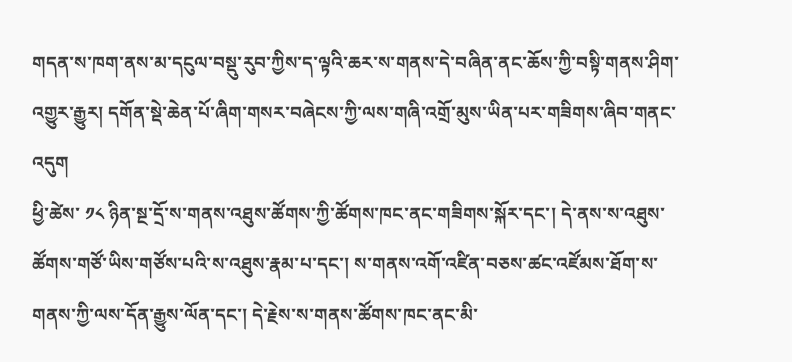གདན་ས་ཁག་ནས་མ་དངུལ་བསྡུ་རུབ་ཀྱིས་ད་ལྟའི་ཆར་ས་གནས་དེ་བཞིན་ནང་ཆོས་ཀྱི་བསྟི་གནས་ཤིག་འགྱུར་རྒྱུར། དགོན་སྡེ་ཆེན་པོ་ཞིག་གསར་བཞེངས་ཀྱི་ལས་གཞི་འགྲོ་མུས་ཡིན་པར་གཟིགས་ཞིབ་གནང་འདུག
ཕྱི་ཚེས་ ༡༨ ཉིན་སྔ་དྲོ་ས་གནས་འཐུས་ཚོགས་ཀྱི་ཚོགས་ཁང་ནང་གཟིགས་སྐོར་དང་། དེ་ནས་ས་འཐུས་ཚོགས་གཙོ་ཡིས་གཙོས་པའི་ས་འཐུས་རྣམ་པ་དང་། ས་གནས་འགོ་འཛིན་བཅས་ཚང་འཛོམས་ཐོག་ས་གནས་ཀྱི་ལས་དོན་རྒྱུས་ལོན་དང་། དེ་རྗེས་ས་གནས་ཚོགས་ཁང་ནང་མི་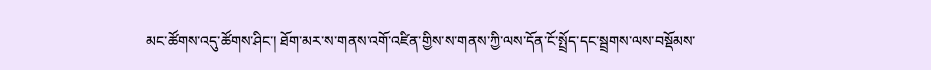མང་ཚོགས་འདུ་ཚོགས་ཤིང་། ཐོག་མར་ས་གནས་འགོ་འཛིན་གྱིས་ས་གནས་ཀྱི་ལས་དོན་ངོ་སྤྲོད་དང་སྦྲགས་ལས་བསྡོམས་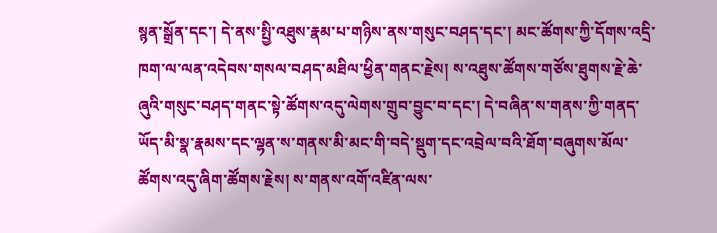སྙན་སྒྲོན་དང་། དེ་ནས་སྤྱི་འཐུས་རྣམ་པ་གཉིས་ནས་གསུང་བཤད་དང་། མང་ཚོགས་ཀྱི་དོགས་འདྲི་ཁག་ལ་ལན་འདེབས་གསལ་བཤད་མཐིལ་ཕྱིན་གནང་རྗེས། ས་འཐུས་ཚོགས་གཙོས་ཐུགས་རྗེ་ཆེ་ཞུའི་གསུང་བཤད་གནང་སྟེ་ཚོགས་འདུ་ལེགས་གྲུབ་བྱུང་བ་དང་། དེ་བཞིན་ས་གནས་ཀྱི་གནད་ཡོད་མི་སྣ་རྣམས་དང་ལྷན་ས་གནས་མི་མང་གི་བདེ་སྡུག་དང་འབྲེལ་བའི་ཐོག་བཞུགས་མོལ་ཚོགས་འདུ་ཞིག་ཚོགས་རྗེས། ས་གནས་འགོ་འཛིན་ལས་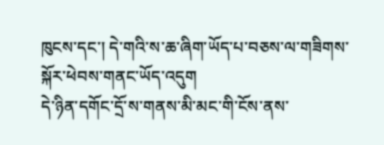ཁུངས་དང་། དེ་གའི་ས་ཆ་ཞིག་ཡོད་པ་བཅས་ལ་གཟིགས་སྐོར་ཕེབས་གནང་ཡོད་འདུག
དེ་ཉིན་དགོང་དྲོ་ས་གནས་མི་མང་གི་ངོས་ནས་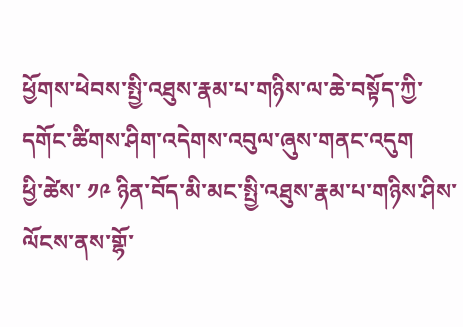ཕྱོགས་ཕེབས་སྤྱི་འཐུས་རྣམ་པ་གཉིས་ལ་ཆེ་བསྟོད་ཀྱི་དགོང་ཚིགས་ཤིག་འདེགས་འབུལ་ཞུས་གནང་འདུག
ཕྱི་ཚེས་ ༡༩ ཉིན་བོད་མི་མང་སྤྱི་འཐུས་རྣམ་པ་གཉིས་ཤིས་ལོངས་ནས་གྷོ་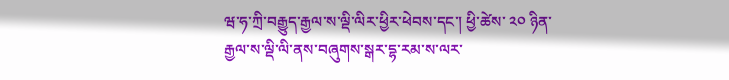ཝ་ཧ་ཀྲི་བརྒྱུད་རྒྱལ་ས་ལྡི་ལིར་ཕྱིར་ཕེབས་དང་། ཕྱི་ཚེས་ ༢༠ ཉིན་རྒྱལ་ས་ལྡི་ལི་ནས་བཞུགས་སྒར་དྷ་རམ་ས་ལར་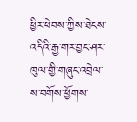ཕྱིར་ཕེབས་ཀྱིས་ཐེངས་འདིའི་རྒྱ་གར་བྱང་ཤར་ཁུལ་གྱི་གཞུང་འབྲེལ་ས་བགོས་ཕྱོགས་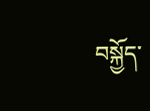བསྐྱོད་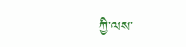ཀྱི་ལས་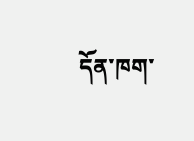དོན་ཁག་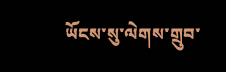ཡོངས་སུ་ལེགས་གྲུབ་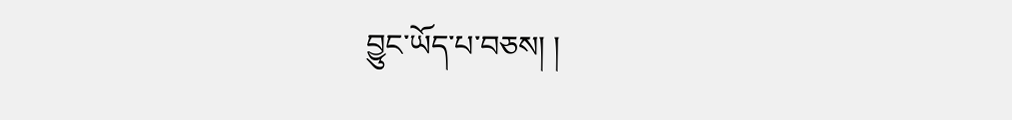བྱུང་ཡོད་པ་བཅས། །